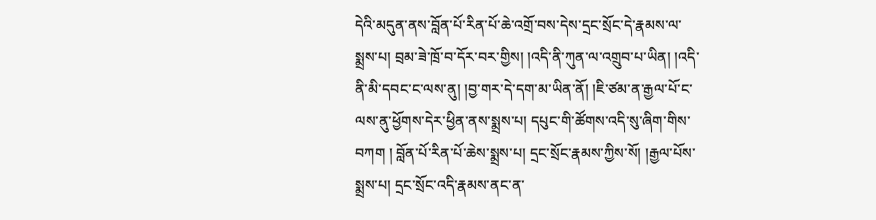དེའི་མདུན་ནས་བློན་པོ་རིན་པོ་ཆེ་འགྲོ་བས་དེས་དྲང་སྲོང་དེ་རྣམས་ལ་སྨྲས་པ། བྲམ་ཟེ་ཁྲོ་བ་དོར་བར་གྱིས། །འདི་ནི་ཀུན་ལ་འགྲུབ་པ་ཡིན། །འདི་ནི་མི་དབང་ང་ལས་ནུ། །བྱ་གར་དེ་དག་མ་ཡིན་ནོ། །ཇི་ཙམ་ན་རྒྱལ་པོ་ང་ལས་ནུ་ཕྱོགས་དེར་ཕྱིན་ནས་སྨྲས་པ། དཔུང་གི་ཚོགས་འདི་སུ་ཞིག་གིས་བཀག ། བློན་པོ་རིན་པོ་ཆེས་སྨྲས་པ། དྲང་སྲོང་རྣམས་ཀྱིས་སོ། །རྒྱལ་པོས་སྨྲས་པ། དྲང་སྲོང་འདི་རྣམས་ནང་ན་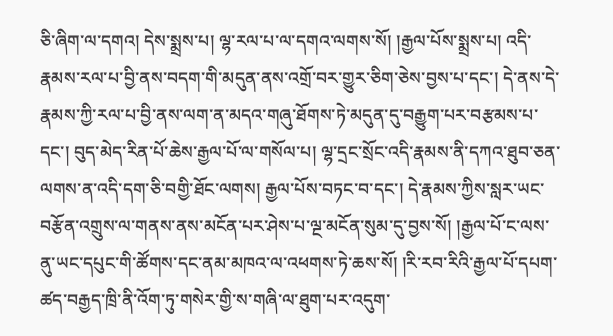ཅི་ཞིག་ལ་དགའ། དེས་སྨྲས་པ། ལྷ་རལ་པ་ལ་དགའ་ལགས་སོ། །རྒྱལ་པོས་སྨྲས་པ། འདི་རྣམས་རལ་པ་བྱི་ནས་བདག་གི་མདུན་ནས་འགྲོ་བར་གྱུར་ཅིག་ཅེས་བྱས་པ་དང་། དེ་ནས་དེ་རྣམས་ཀྱི་རལ་པ་བྱི་ནས་ལག་ན་མདའ་གཞུ་ཐོགས་ཏེ་མདུན་དུ་བརྒྱུག་པར་བརྩམས་པ་དང་། བུད་མེད་རིན་པོ་ཆེས་རྒྱལ་པོ་ལ་གསོལ་པ། ལྷ་དྲང་སྲོང་འདི་རྣམས་ནི་དཀའ་ཐུབ་ཅན་ལགས་ན་འདི་དག་ཅི་བགྱི་ཐོང་ལགས། རྒྱལ་པོས་བཏང་བ་དང་། དེ་རྣམས་ཀྱིས་སླར་ཡང་བརྩོན་འགྲུས་ལ་གནས་ནས་མངོན་པར་ཤེས་པ་ལྔ་མངོན་སུམ་དུ་བྱས་སོ། །རྒྱལ་པོ་ང་ལས་ནུ་ཡང་དཔུང་གི་ཚོགས་དང་ནམ་མཁའ་ལ་འཕགས་ཏེ་ཆས་སོ། །རི་རབ་རིའི་རྒྱལ་པོ་དཔག་ཚད་བརྒྱད་ཁྲི་ནི་འོག་ཏུ་གསེར་གྱི་ས་གཞི་ལ་ཐུག་པར་འདུག་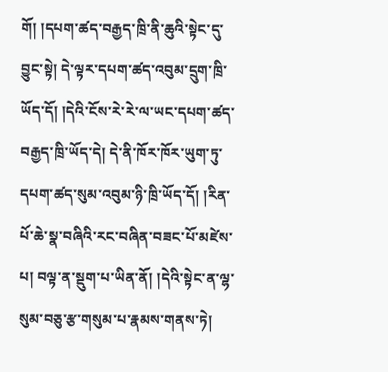གོ། །དཔག་ཚད་བརྒྱད་ཁྲི་ནི་ཆུའི་སྟེང་དུ་བྱུང་སྟེ། དེ་ལྟར་དཔག་ཚད་འབུམ་དྲུག་ཁྲི་ཡོད་དོ། །དེའི་ངོས་རེ་རེ་ལ་ཡང་དཔག་ཚད་བརྒྱད་ཁྲི་ཡོད་དེ། དེ་ནི་ཁོར་ཁོར་ཡུག་ཏུ་དཔག་ཚད་སུམ་འབུམ་ཉི་ཁྲི་ཡོད་དོ། །རིན་པོ་ཆེ་སྣ་བཞིའི་རང་བཞིན་བཟང་པོ་མཛེས་པ། བལྟ་ན་སྡུག་པ་ཡིན་ནོ། །དེའི་སྟེང་ན་ལྷ་སུམ་བཅུ་རྩ་གསུམ་པ་རྣམས་གནས་ཏེ།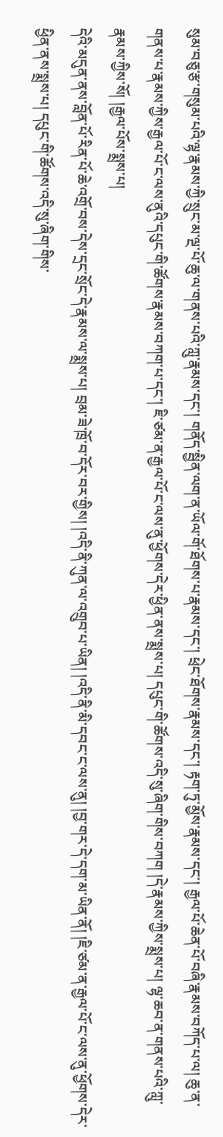སུམ་བཅུ་རྩ་གསུམ་པའི་ལྷ་རྣམས་ཀྱི་སྲུང་མ་ལྔ་པོ་ཆུ་ལ་གནས་པའི་ཀླུ་རྣམས་དང་། གནོད་སྦྱིན་ལག་ན་ཡོལ་གོ་ཐོགས་པ་རྣམས་དང་། ཕྲེང་ཐོགས་རྣམས་དང་། རྟག་ཏུ་མྱོས་རྣམས་དང་། རྒྱལ་པོ་ཆེན་པོ་བཞི་རྣམས་བཀོད་པ་ལ། ཆུ་ན་གནས་པ་རྣམས་ཀྱིས་རྒྱལ་པོ་ང་ལས་ནུའི་དཔུང་གི་ཚོགས་རྣམས་བཀག་པ་དང་། ཇི་ཙམ་ན་རྒྱལ་པོ་ང་ལས་ནུ་ཕྱོགས་དེར་ཕྱིན་ནས་སྨྲས་པ། དཔུང་གི་ཚོགས་འདི་སུ་ཞིག་གིས་བཀག །དེ་རྣམས་ཀྱིས་སྨྲས་པ། ལྷ་ཆབ་ན་གནས་པའི་ཀླུ་རྣམས་ཀྱིས་སོ། །རྒྱལ་པོས་སྨྲས་པ།
དེའི་མདུན་ནས་བློན་པོ་རིན་པོ་ཆེ་འགྲོ་བས་དེས་དྲང་སྲོང་དེ་རྣམས་ལ་སྨྲས་པ། བྲམ་ཟེ་ཁྲོ་བ་དོར་བར་གྱིས། །འདི་ནི་ཀུན་ལ་འགྲུབ་པ་ཡིན། །འདི་ནི་མི་དབང་ང་ལས་ནུ། །བྱ་གར་དེ་དག་མ་ཡིན་ནོ། །ཇི་ཙམ་ན་རྒྱལ་པོ་ང་ལས་ནུ་ཕྱོགས་དེར་ཕྱིན་ནས་སྨྲས་པ། དཔུང་གི་ཚོགས་འདི་སུ་ཞིག་གིས་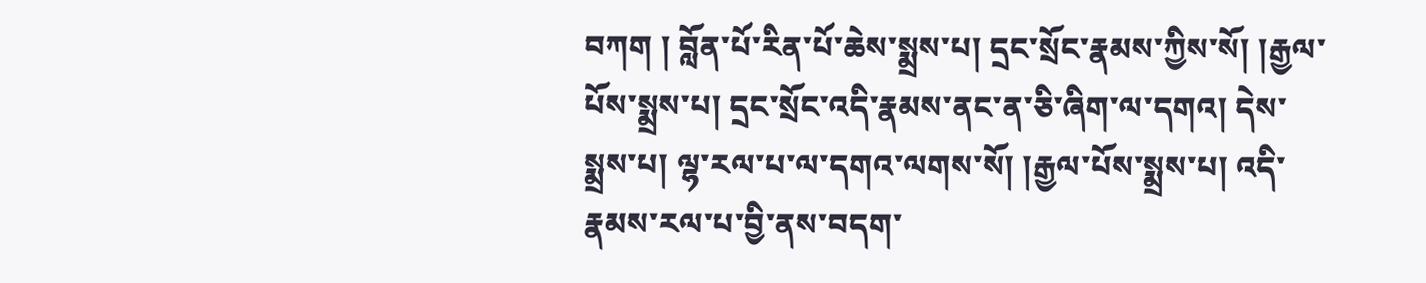བཀག ། བློན་པོ་རིན་པོ་ཆེས་སྨྲས་པ། དྲང་སྲོང་རྣམས་ཀྱིས་སོ། །རྒྱལ་པོས་སྨྲས་པ། དྲང་སྲོང་འདི་རྣམས་ནང་ན་ཅི་ཞིག་ལ་དགའ། དེས་སྨྲས་པ། ལྷ་རལ་པ་ལ་དགའ་ལགས་སོ། །རྒྱལ་པོས་སྨྲས་པ། འདི་རྣམས་རལ་པ་བྱི་ནས་བདག་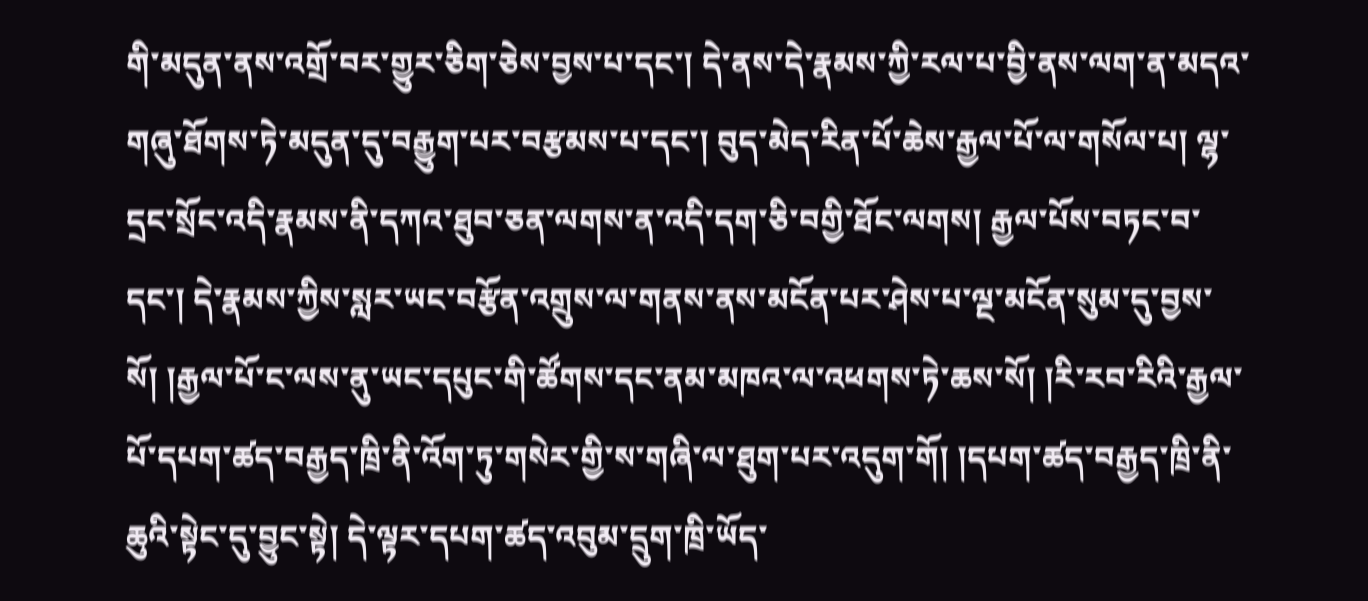གི་མདུན་ནས་འགྲོ་བར་གྱུར་ཅིག་ཅེས་བྱས་པ་དང་། དེ་ནས་དེ་རྣམས་ཀྱི་རལ་པ་བྱི་ནས་ལག་ན་མདའ་གཞུ་ཐོགས་ཏེ་མདུན་དུ་བརྒྱུག་པར་བརྩམས་པ་དང་། བུད་མེད་རིན་པོ་ཆེས་རྒྱལ་པོ་ལ་གསོལ་པ། ལྷ་དྲང་སྲོང་འདི་རྣམས་ནི་དཀའ་ཐུབ་ཅན་ལགས་ན་འདི་དག་ཅི་བགྱི་ཐོང་ལགས། རྒྱལ་པོས་བཏང་བ་དང་། དེ་རྣམས་ཀྱིས་སླར་ཡང་བརྩོན་འགྲུས་ལ་གནས་ནས་མངོན་པར་ཤེས་པ་ལྔ་མངོན་སུམ་དུ་བྱས་སོ། །རྒྱལ་པོ་ང་ལས་ནུ་ཡང་དཔུང་གི་ཚོགས་དང་ནམ་མཁའ་ལ་འཕགས་ཏེ་ཆས་སོ། །རི་རབ་རིའི་རྒྱལ་པོ་དཔག་ཚད་བརྒྱད་ཁྲི་ནི་འོག་ཏུ་གསེར་གྱི་ས་གཞི་ལ་ཐུག་པར་འདུག་གོ། །དཔག་ཚད་བརྒྱད་ཁྲི་ནི་ཆུའི་སྟེང་དུ་བྱུང་སྟེ། དེ་ལྟར་དཔག་ཚད་འབུམ་དྲུག་ཁྲི་ཡོད་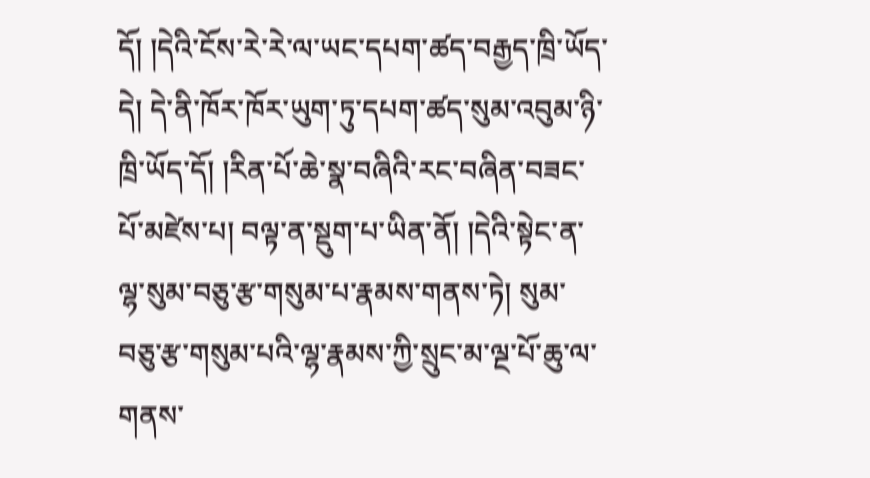དོ། །དེའི་ངོས་རེ་རེ་ལ་ཡང་དཔག་ཚད་བརྒྱད་ཁྲི་ཡོད་དེ། དེ་ནི་ཁོར་ཁོར་ཡུག་ཏུ་དཔག་ཚད་སུམ་འབུམ་ཉི་ཁྲི་ཡོད་དོ། །རིན་པོ་ཆེ་སྣ་བཞིའི་རང་བཞིན་བཟང་པོ་མཛེས་པ། བལྟ་ན་སྡུག་པ་ཡིན་ནོ། །དེའི་སྟེང་ན་ལྷ་སུམ་བཅུ་རྩ་གསུམ་པ་རྣམས་གནས་ཏེ། སུམ་བཅུ་རྩ་གསུམ་པའི་ལྷ་རྣམས་ཀྱི་སྲུང་མ་ལྔ་པོ་ཆུ་ལ་གནས་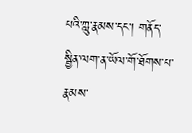པའི་ཀླུ་རྣམས་དང་། གནོད་སྦྱིན་ལག་ན་ཡོལ་གོ་ཐོགས་པ་རྣམས་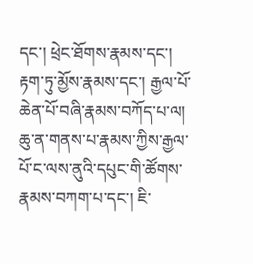དང་། ཕྲེང་ཐོགས་རྣམས་དང་། རྟག་ཏུ་མྱོས་རྣམས་དང་། རྒྱལ་པོ་ཆེན་པོ་བཞི་རྣམས་བཀོད་པ་ལ། ཆུ་ན་གནས་པ་རྣམས་ཀྱིས་རྒྱལ་པོ་ང་ལས་ནུའི་དཔུང་གི་ཚོགས་རྣམས་བཀག་པ་དང་། ཇི་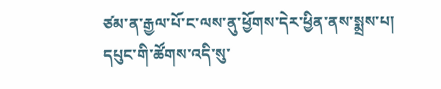ཙམ་ན་རྒྱལ་པོ་ང་ལས་ནུ་ཕྱོགས་དེར་ཕྱིན་ནས་སྨྲས་པ། དཔུང་གི་ཚོགས་འདི་སུ་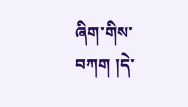ཞིག་གིས་བཀག །དེ་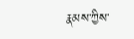རྣམས་ཀྱིས་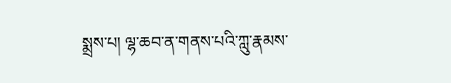སྨྲས་པ། ལྷ་ཆབ་ན་གནས་པའི་ཀླུ་རྣམས་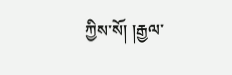ཀྱིས་སོ། །རྒྱལ་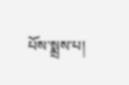པོས་སྨྲས་པ།